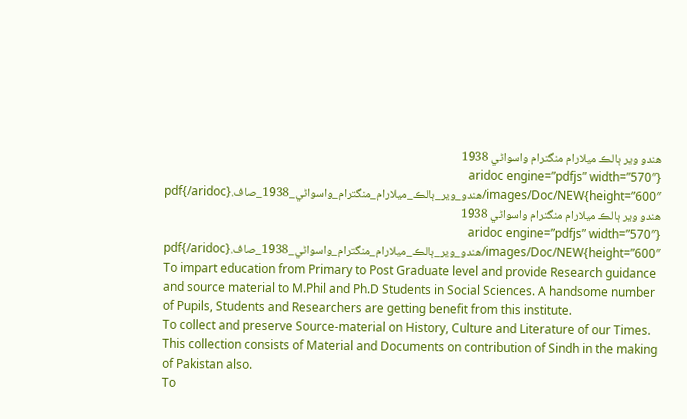ھندو وير ٻالڪ ميلارام منگترام واسواڻي 1938
{aridoc engine=”pdfjs” width=”570″ height=”600″}images/Doc/NEW/ھندو_وير_ٻالڪ_ميلارام_منگترام_واسواڻي_1938_صاف.pdf{/aridoc}
ھندو وير ٻالڪ ميلارام منگترام واسواڻي 1938
{aridoc engine=”pdfjs” width=”570″ height=”600″}images/Doc/NEW/ھندو_وير_ٻالڪ_ميلارام_منگترام_واسواڻي_1938_صاف.pdf{/aridoc}
To impart education from Primary to Post Graduate level and provide Research guidance and source material to M.Phil and Ph.D Students in Social Sciences. A handsome number of Pupils, Students and Researchers are getting benefit from this institute.
To collect and preserve Source-material on History, Culture and Literature of our Times. This collection consists of Material and Documents on contribution of Sindh in the making of Pakistan also.
To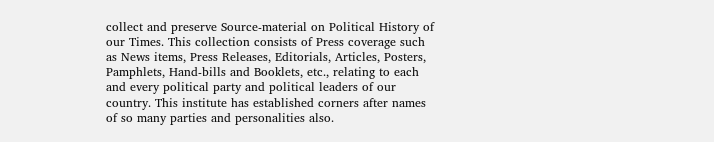collect and preserve Source-material on Political History of our Times. This collection consists of Press coverage such as News items, Press Releases, Editorials, Articles, Posters, Pamphlets, Hand-bills and Booklets, etc., relating to each and every political party and political leaders of our country. This institute has established corners after names of so many parties and personalities also.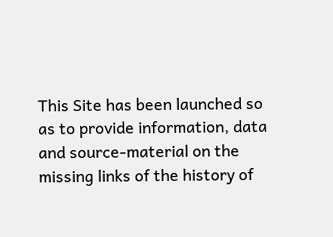This Site has been launched so as to provide information, data and source-material on the missing links of the history of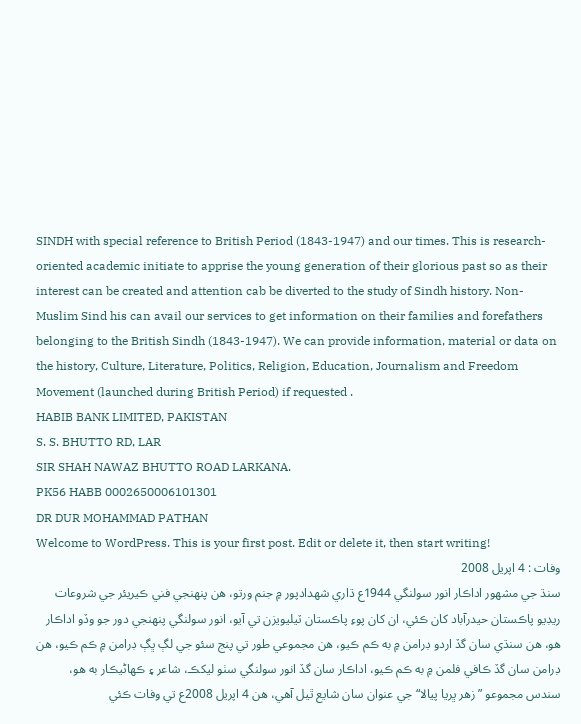SINDH with special reference to British Period (1843-1947) and our times. This is research-oriented academic initiate to apprise the young generation of their glorious past so as their interest can be created and attention cab be diverted to the study of Sindh history. Non-Muslim Sind his can avail our services to get information on their families and forefathers belonging to the British Sindh (1843-1947). We can provide information, material or data on the history, Culture, Literature, Politics, Religion, Education, Journalism and Freedom Movement (launched during British Period) if requested .
HABIB BANK LIMITED, PAKISTAN
S. S. BHUTTO RD, LAR
SIR SHAH NAWAZ BHUTTO ROAD LARKANA.
PK56 HABB 0002650006101301
DR DUR MOHAMMAD PATHAN
Welcome to WordPress. This is your first post. Edit or delete it, then start writing!
وفات : 4 اپریل 2008
سنڌ جي مشهور اداڪار انور سولنگي 1944ع ڌاري شهدادپور ۾ جنم ورتو، ھن پنھنجي فني ڪيريئر جي شروعات ريڊيو پاڪستان حيدرآباد کان ڪئي، ان کان پوءِ پاڪستان ٽيليويزن تي آيو، انور سولنگي پنهنجي دور جو وڏو اداڪار ھو، ھن سنڌي سان گڏ اردو ڊرامن ۾ به ڪم ڪيو، ھن مجموعي طور تي پنج سئو جي لڳ ڀڳ ڊرامن ۾ ڪم ڪيو، ھن ڊرامن سان گڏ ڪافي فلمن ۾ به ڪم ڪيو، اداڪار سان گڏ انور سولنگي سٺو ليکڪ، شاعر ۽ ڪهاڻيڪار به ھو، سندس مجموعو ”زهر ڀريا پيالا“ جي عنوان سان شايع ٿيل آهي، ھن 4 اپریل 2008ع تي وفات ڪئي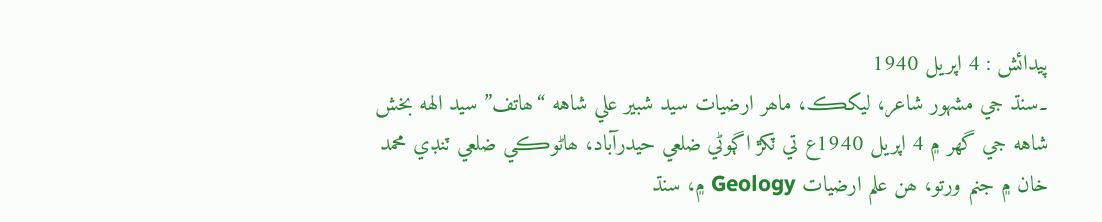پیدائش : 4 اپریل 1940
۔سنڌ جي مشهور شاعر، ليکڪ، ماھر ارضیات سيد شبير علي شاهه “ھاتف” سيد الهه بخش شاهه جي گهر ۾ 4 اپريل 1940ع تي ٽکڙ اڳوڻي ضلعي حيدرآباد، ھاڻوڪي ضلعي ٽنڊي محمد خان ۾ جنم ورتو، ھن علم ارضیات Geology ۾، سنڌ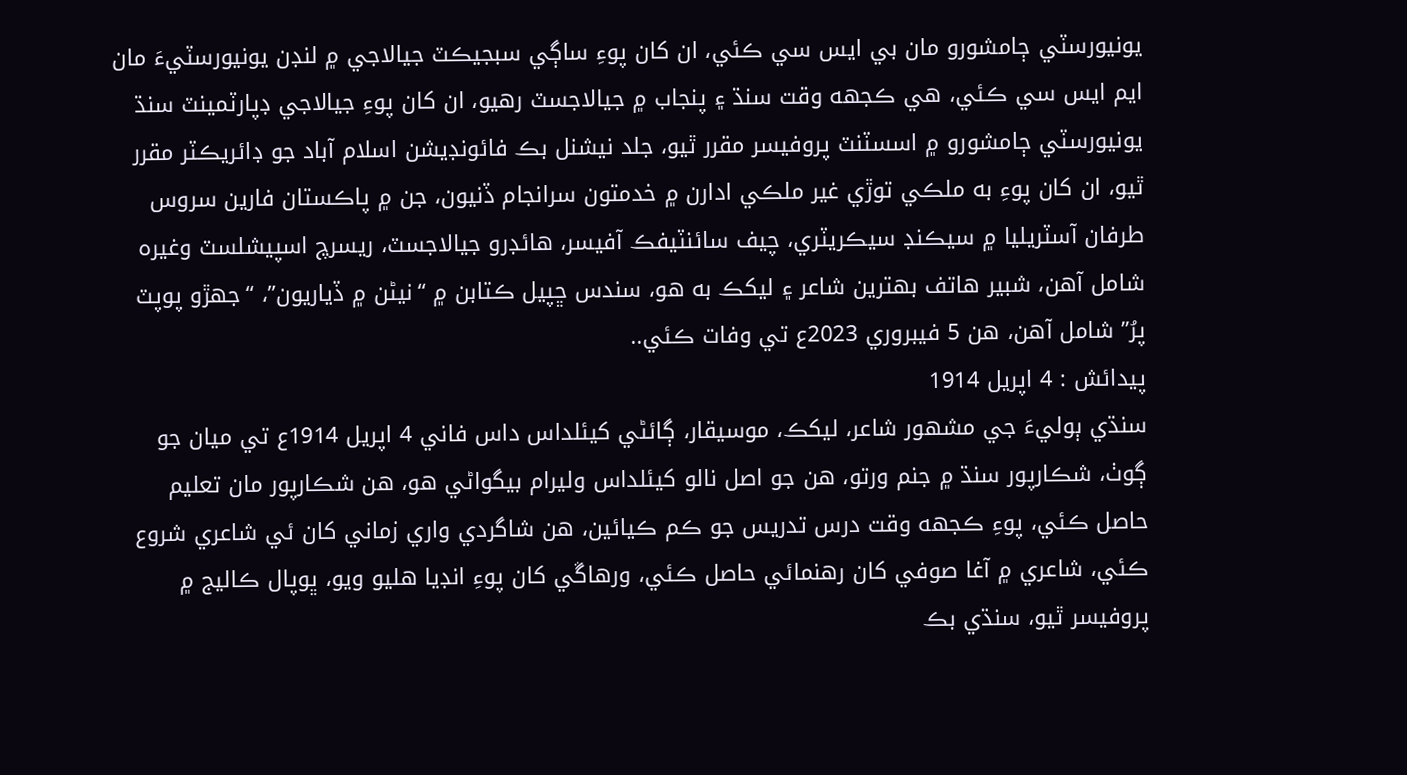يونيورسٽي ڄامشورو مان بي ايس سي ڪئي، ان کان پوءِ ساڳي سبجيڪٽ جيالاجي ۾ لنڊن يونيورسٽيءَ مان ايم ايس سي ڪئي، ھي ڪجهه وقت سنڌ ۽ پنجاب ۾ جيالاجسٽ رهيو، ان کان پوءِ جيالاجي ڊپارٽمينٽ سنڌ يونيورسٽي ڄامشورو ۾ اسسٽنٽ پروفيسر مقرر ٿيو، جلد نيشنل بڪ فائونڊيشن اسلام آباد جو ڊائريڪٽر مقرر ٿيو، ان کان پوءِ به ملڪي توڙي غير ملڪي ادارن ۾ خدمتون سرانجام ڏنيون، جن ۾ پاڪستان فارين سروس طرفان آسٽريليا ۾ سيڪنڊ سيڪريٽري، چيف سائنٽيفڪ آفيسر، هائڊرو جيالاجسٽ، ريسرچ اسپيشلسٽ وغيره شامل آهن، شبير ھاتف بھترين شاعر ۽ ليکڪ به ھو، سندس ڇپيل ڪتابن ۾ “نيڻن ۾ ڏياريون”، “جهڙو پوپٽ پرُ” شامل آهن، ھن 5 فيبروري 2023ع تي وفات ڪئي..
پیدائش : 4 اپریل 1914
سنڌي ٻوليءَ جي مشهور شاعر، ليکڪ، موسيقار، ڳائڻي کيئلداس داس فاني 4 اپریل 1914ع تي ميان جو ڳوٺ، شڪارپور سنڌ ۾ جنم ورتو، ھن جو اصل نالو کيئلداس وليرام بيگواڻي ھو، ھن شڪارپور مان تعليم حاصل ڪئي، پوءِ ڪجهه وقت درس تدريس جو ڪم ڪيائين، ھن شاگردي واري زماني کان ئي شاعري شروع ڪئي، شاعري ۾ آغا صوفي کان رھنمائي حاصل ڪئي، ورھاڱي کان پوءِ انڊيا ھليو ويو، ڀوپال ڪاليج ۾ پروفيسر ٿيو، سنڌي بڪ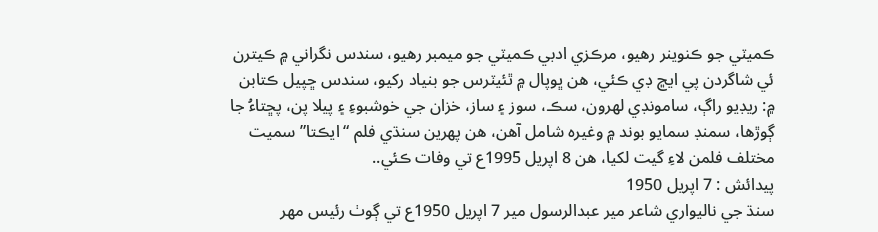ڪميٽي جو ڪنوينر رهيو، مرڪزي ادبي ڪميٽي جو ميمبر رهيو، سندس نگراني ۾ ڪيترن ئي شاگردن پي ايڇ ڊي ڪئي، ھن ڀوپال ۾ ٿئيٽرس جو بنياد رکيو، سندس ڇپيل ڪتابن ۾: ريڊيو راڳ، سامونڊي لھرون، سڪ، سوز ۽ ساز، خزان جي خوشبوءِ ۽ پيلا پن، پڇتاءُ جا ڳوڙها، سمنڊ سمايو بوند ۾ وغیرہ شامل آهن، ھن پھرين سنڌي فلم “ايڪتا” سميت مختلف فلمن لاءِ گيت لکيا، ھن 8 اپريل 1995ع تي وفات ڪئي..
پیدائش : 7 اپریل 1950
سنڌ جي ناليواري شاعر مير عبدالرسول مير 7 اپريل 1950ع تي ڳوٺ رئيس مهر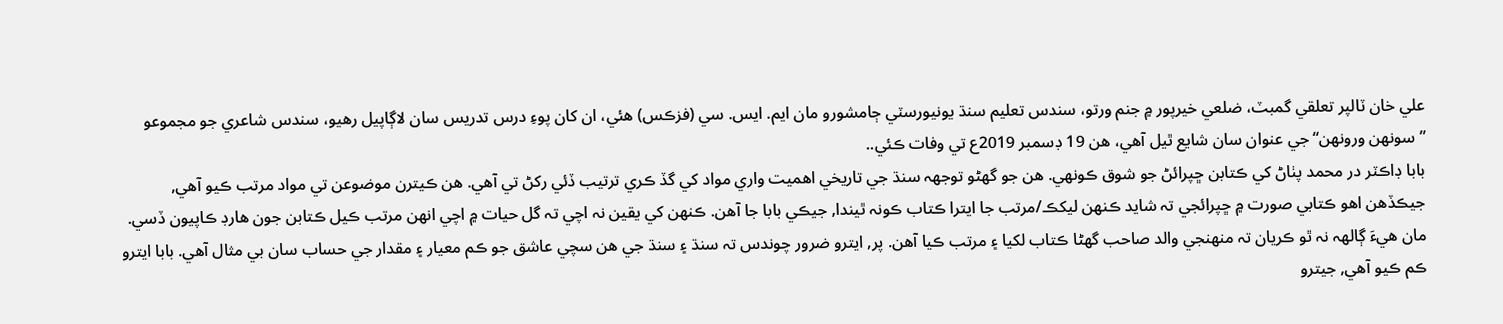علي خان ٽالپر تعلقي گمبٽ، ضلعي خيرپور ۾ جنم ورتو، سندس تعليم سنڌ يونيورسٽي ڄامشورو مان ايم. ايس. سي (فزڪس) ھئي، ان کان پوءِ درس تدريس سان لاڳاپيل رهيو، سندس شاعري جو مجموعو ”سونهن ورونهن“ جي عنوان سان شايع ٿيل آهي، ھن 19 ڊسمبر 2019ع تي وفات ڪئي..
بابا ڊاڪٽر در محمد پٺاڻ کي ڪتابن ڇپرائڻ جو شوق ڪونھي. هن جو گهڻو توجھہ سنڌ جي تاريخي اهميت واري مواد کي گڏ ڪري ترتيب ڏئي رکڻ تي آھي. هن ڪيترن موضوعن تي مواد مرتب ڪيو آھي, جيڪڏهن اهو ڪتابي صورت ۾ ڇپرائجي تہ شايد ڪنھن ليکڪ/مرتب جا ايترا ڪتاب ڪونہ ٿيندا, جيڪي بابا جا آھن. ڪنهن کي يقين نہ اچي تہ گل حيات ۾ اچي انھن مرتب ڪيل ڪتابن جون هارڊ ڪاپيون ڏسي. مان هيءَ ڳالھہ نہ ٿو ڪريان تہ منھنجي والد صاحب گهڻا ڪتاب لکيا ۽ مرتب ڪيا آھن. پر, ايترو ضرور چوندس تہ سنڌ ۽ سنڌ جي هن سچي عاشق جو ڪم معيار ۽ مقدار جي حساب سان بي مثال آھي. بابا ايترو ڪم ڪيو آھي, جيترو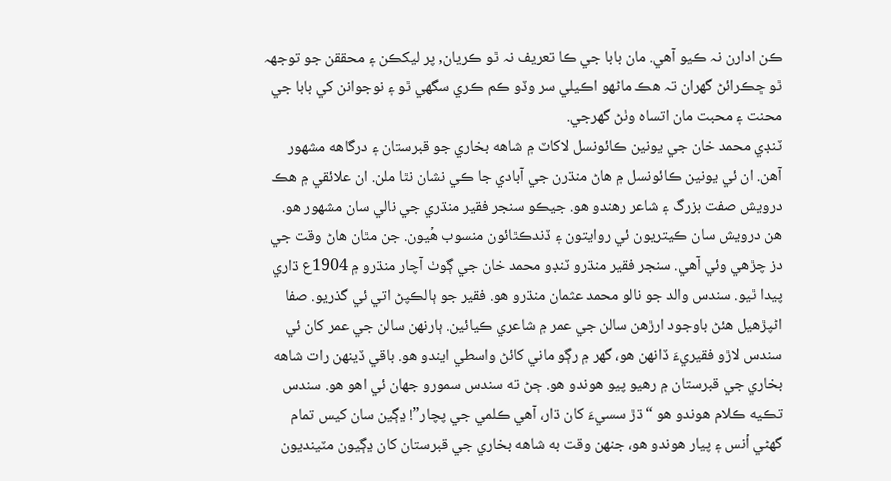ڪن ادارن نہ ڪيو آھي. مان بابا جي ڪا تعريف نہ ٿو ڪريان, پر ليکڪن ۽ محققن جو توجھہ ٿو ڇڪرائڻ گهران تہ هڪ ماڻھو اڪيلي سر وڏو ڪم ڪري سگهي ٿو ۽ نوجوانن کي بابا جي محنت ۽ محبت مان اتساه وٺڻ گهرجي.
ٽنڊي محمد خان جي يونين ڪائونسل لاکاٽ ۾ شاهه بخاري جو قبرستان ۽ درگاهه مشهور آهن. ان ئي يونين ڪائونسل ۾ هاڻ منڌرن جي آبادي جا ڪي نشان نٿا ملن. ان علائقي ۾ هڪ درويش صفت بزرگ ۽ شاعر رهندو هو. جيڪو سنجر فقير منڌري جي نالي سان مشهور هو. هن درويش سان ڪيتريون ئي روايتون ۽ ڏندڪٿائون منسوب هۡيون. جن مٿان هاڻ وقت جي دز چڙهي وئي آهي. سنجر فقير منڌرو ٽنڊو محمد خان جي ڳوٺ آچار منڌرو ۾ 1904ع ڌاري پيدا ٿيو. سندس والد جو نالو محمد عثمان منڌرو هو. فقير جو ٻالڪپڻ اتي ئي گذريو. صفا اڻپڙهيل هئڻ باوجود ارڙهن سالن جي عمر ۾ شاعري ڪيائين. ٻارنهن سالن جي عمر کان ئي سندس لاڙو فقيريءَ ڏانهن هو، گهر ۾ رڳو ماني کائڻ واسطي ايندو هو. باقي ڏينهن رات شاهه بخاري جي قبرستان ۾ رهيو پيو هوندو هو. ڄڻ ته سندس سمورو جهان ئي اهو هو. سندس تڪيه ڪلام هوندو هو “ڌڙ سسيءَ کان ڌار، آهي ڪلمي جي پچار”! ڍڳين سان کيس تمام گهڻي اۡنس ۽ پيار هوندو هو، جنهن وقت به شاهه بخاري جي قبرستان کان ڍڳيون مٽينديون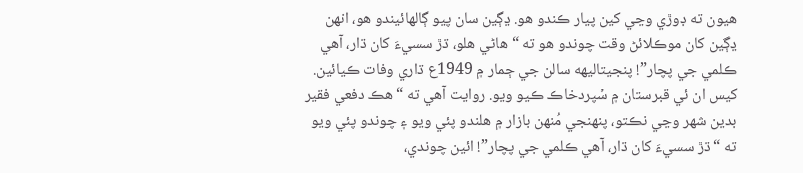هيون ته ڊوڙي وڃي کين پيار ڪندو هو. ڍڳين سان پيو ڳالهائيندو هو، انهن ڍڳين کان موڪلائڻ وقت چوندو هو ته “هاڻي هلو، ڌڙ سسيءَ کان ڌار، آهي ڪلمي جي پچار”! پنجيتاليهه سالن جي ڄمار ۾ 1949ع ڌاري وفات ڪيائين. کيس ان ئي قبرستان ۾ سۡپردخاڪ ڪيو ويو. روايت آهي ته “هڪ دفعي فقير بدين شهر وڃي نڪتو، پنهنجي مُنهن بازار ۾ هلندو پئي ويو ۽ چوندو پئي ويو ته “ڌڙ سسيءَ کان ڌار، آهي ڪلمي جي پچار”! ائين چوندي،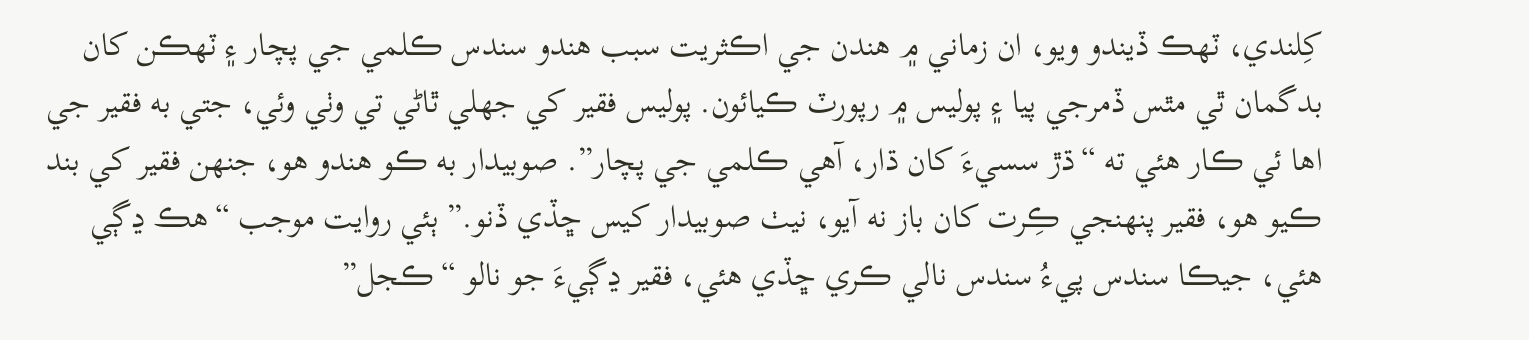کِلندي، ٽهڪ ڏيندو ويو، ان زماني ۾ هندن جي اڪثريت سبب هندو سندس ڪلمي جي پچار ۽ ٽهڪن کان بدگمان ٿي مٿس ڏمرجي پيا ۽ پوليس ۾ رپورٽ ڪيائون. پوليس فقير کي جهلي ٿاڻي تي وٺي وئي، جتي به فقير جي اها ئي ڪار هئي ته “ڌڙ سسيءَ کان ڌار، آهي ڪلمي جي پچار”. صوبيدار به ڪو هندو هو، جنهن فقير کي بند ڪيو هو، فقير پنهنجي ڪِرت کان باز نه آيو، نيٺ صوبيدار کيس ڇڏي ڏنو.” ٻئي روايت موجب “هڪ ڍڳي هئي، جيڪا سندس پيءُ سندس نالي ڪري ڇڏي هئي، فقير ڍڳيءَ جو نالو “ڪجل”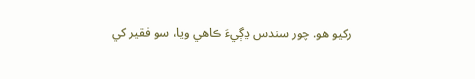رکيو هو. چور سندس ڍڳيءَ ڪاهي ويا، سو فقير کي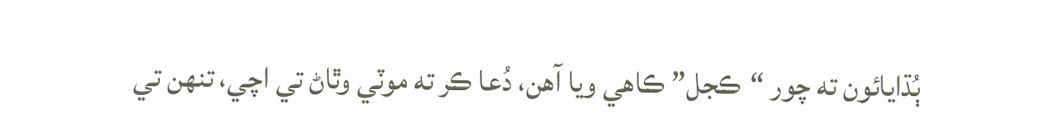ٻُڌايائون ته چور “ڪجل” ڪاهي ويا آهن، دُعا ڪر ته موٽي وٿاڻ تي اچي، تنهن تي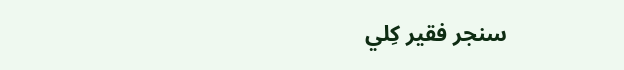سنجر فقير کِلي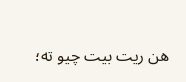هن ريت بيت چيو ته؛